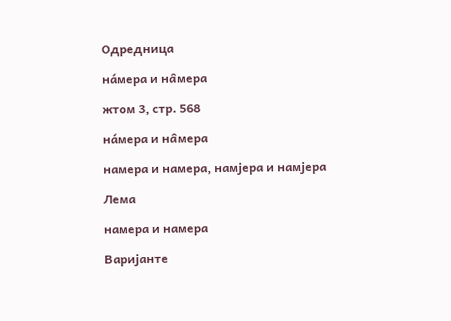Одредница

на́мера и на̑мера

жтом 3, стр. 568

на́мера и на̑мера

намера и намера, намјера и намјера

Лема

намера и намера

Варијанте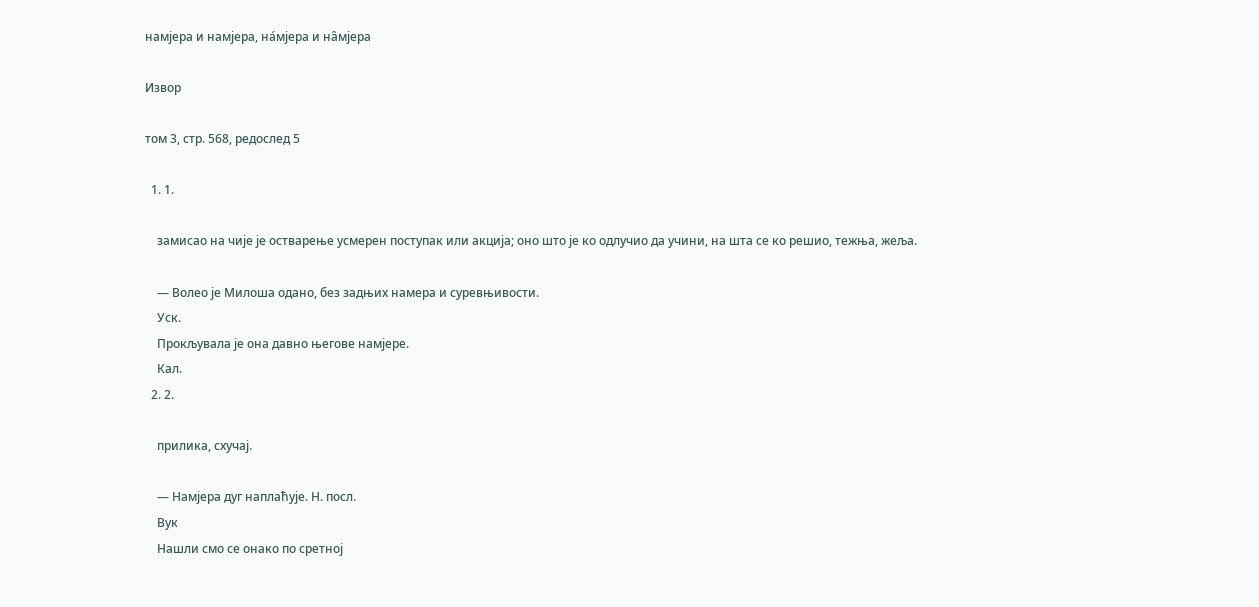намјера и намјера, на́мјера и на̑мјера

Извор

том 3, стр. 568, редослед 5

  1. 1.

    замисао на чије је остварење усмерен поступак или акција; оно што је ко одлучио да учини, на шта се ко решио, тежња, жеља.

    — Волео је Милоша одано, без задњих намера и суревњивости.
    Уск.
    Прокљувала је она давно његове намјере.
    Кал.
  2. 2.

    прилика, схучај.

    — Намјера дуг наплаћује. Н. посл.
    Вук
    Нашли смо се онако по сретној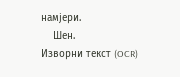намјери.
    Шен.
Изворни текст (OCR)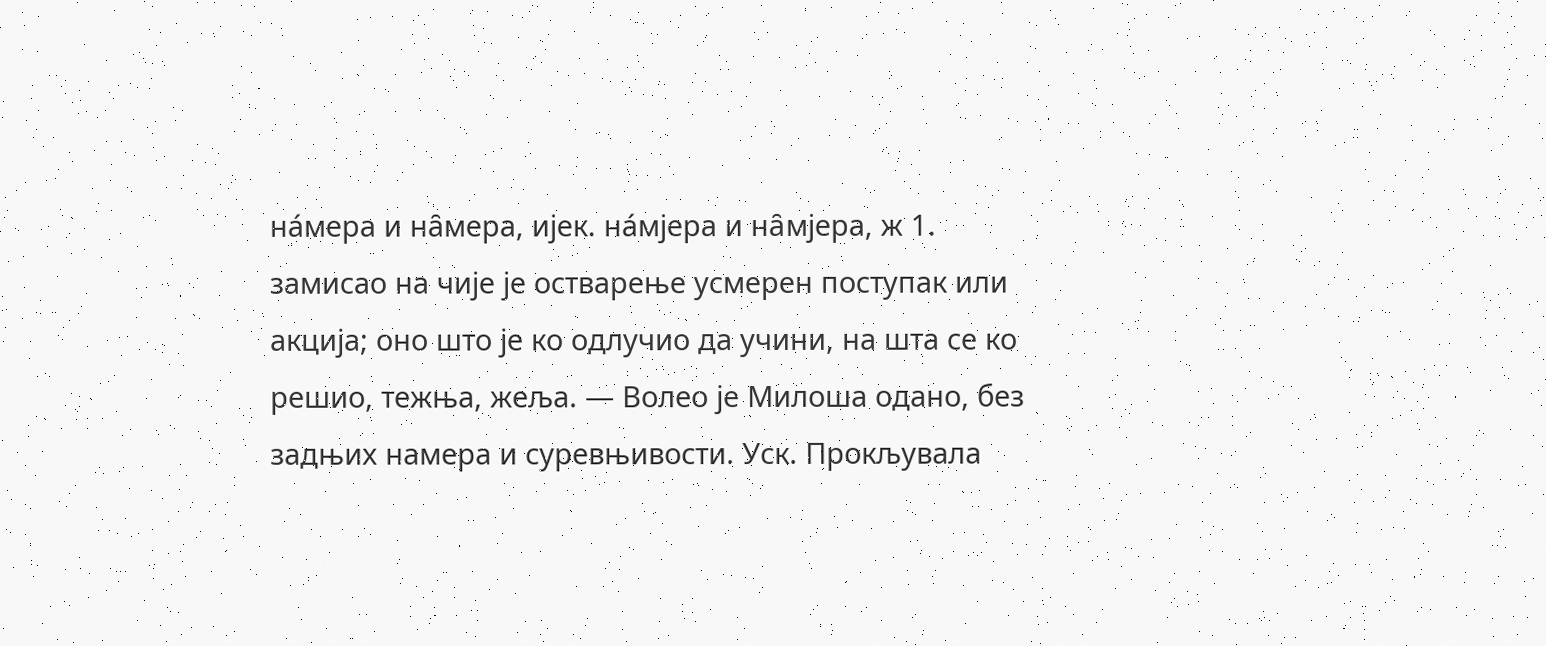на́мера и на̑мера, ијек. на́мјера и на̑мјера, ж 1. замисао на чије је остварење усмерен поступак или акција; оно што је ко одлучио да учини, на шта се ко решио, тежња, жеља. — Волео је Милоша одано, без задњих намера и суревњивости. Уск. Прокљувала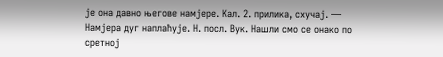је она давно његове намјере. Кал. 2. прилика, схучај. — Намјера дуг наплаћује. Н. посл. Вук. Нашли смо се онако по сретној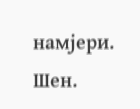намјери. Шен.